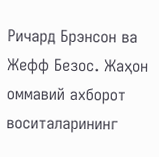Ричард Брэнсон ва Жефф Безос. Жаҳон оммавий ахборот воситаларининг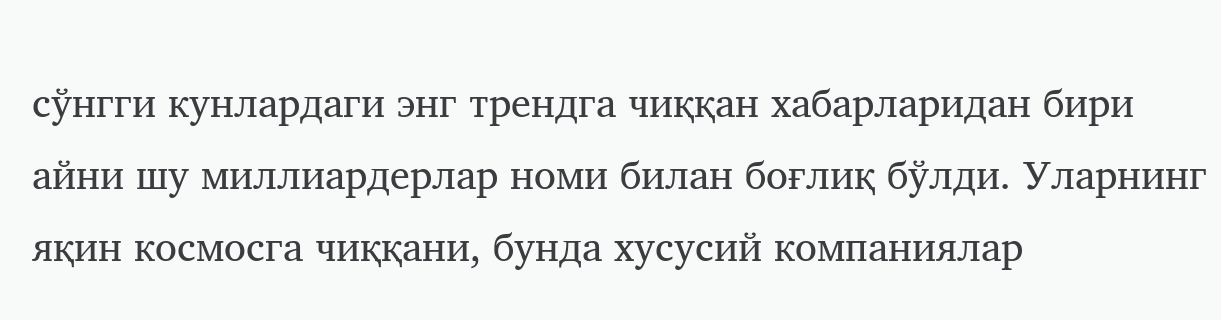сўнгги кунлардаги энг трендга чиққан хабарларидан бири айни шу миллиардерлар номи билан боғлиқ бўлди. Уларнинг яқин космосга чиққани, бунда хусусий компаниялар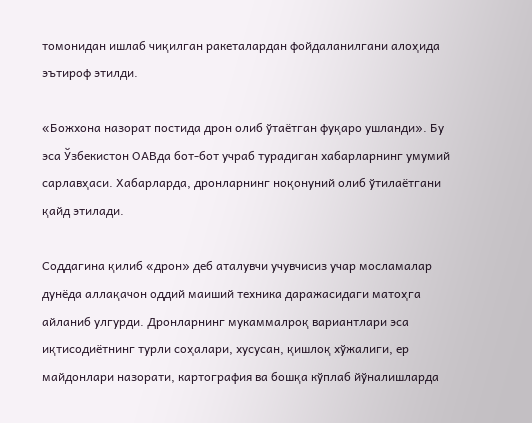томонидан ишлаб чиқилган ракеталардан фойдаланилгани алоҳида эътироф этилди.

«Божхона назорат постида дрон олиб ўтаётган фуқаро ушланди». Бу эса Ўзбекистон ОАВда бот-бот учраб турадиган хабарларнинг умумий сарлавҳаси. Хабарларда, дронларнинг ноқонуний олиб ўтилаётгани қайд этилади.

Соддагина қилиб «дрон» деб аталувчи учувчисиз учар мосламалар дунёда аллақачон оддий маиший техника даражасидаги матоҳга айланиб улгурди. Дронларнинг мукаммалроқ вариантлари эса иқтисодиётнинг турли соҳалари, хусусан, қишлоқ хўжалиги, ер майдонлари назорати, картография ва бошқа кўплаб йўналишларда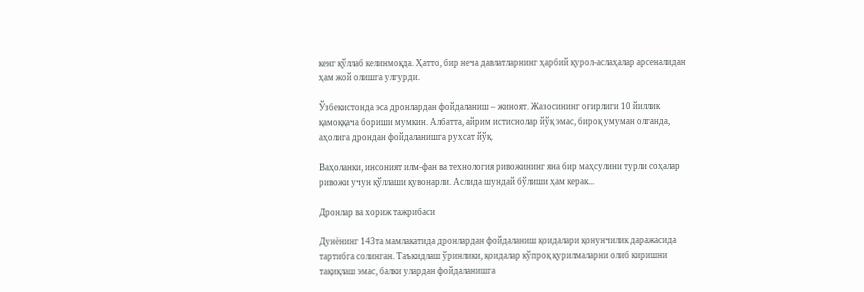кенг қўллаб келинмоқда. Ҳатто, бир неча давлатларнинг ҳарбий қурол-аслаҳалар арсеналидан ҳам жой олишга улгурди.

Ўзбекистонда эса дронлардан фойдаланиш – жиноят. Жазосининг оғирлиги 10 йиллик қамоққача бориши мумкин. Албатта, айрим истиснолар йўқ эмас, бироқ умуман олганда, аҳолига дрондан фойдаланишга рухсат йўқ.

Ваҳоланки, инсоният илм-фан ва технология ривожининг яна бир маҳсулини турли соҳалар ривожи учун қўллаши қувонарли. Аслида шундай бўлиши ҳам керак...

Дронлар ва хориж тажрибаси

Дунёнинг 143та мамлакатида дронлардан фойдаланиш қоидалари қонунчилик даражасида тартибга солинган. Таъкидлаш ўринлики, қоидалар кўпроқ қурилмаларни олиб киришни тақиқлаш эмас, балки улардан фойдаланишга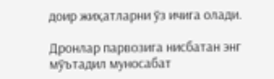доир жиҳатларни ўз ичига олади.

Дронлар парвозига нисбатан энг мўътадил муносабат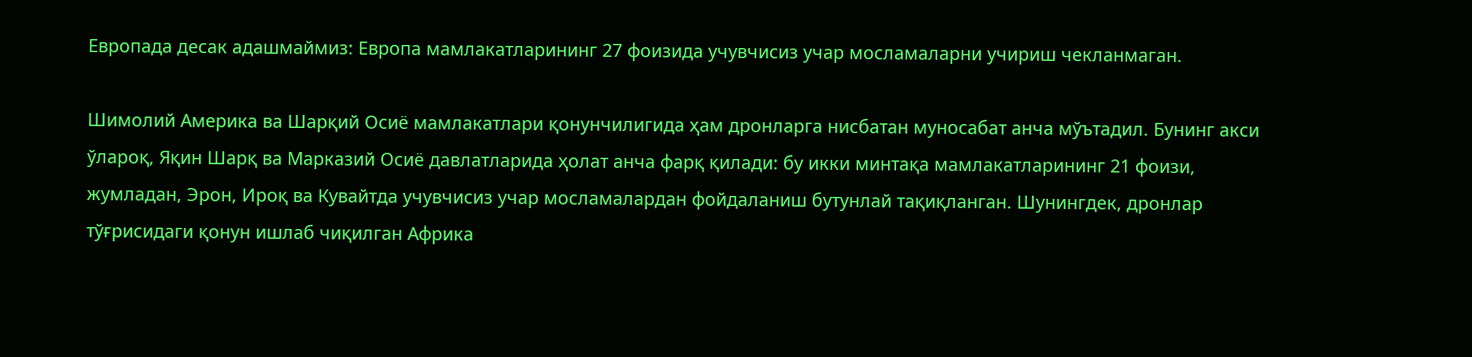Европада десак адашмаймиз: Европа мамлакатларининг 27 фоизида учувчисиз учар мосламаларни учириш чекланмаган.

Шимолий Америка ва Шарқий Осиё мамлакатлари қонунчилигида ҳам дронларга нисбатан муносабат анча мўътадил. Бунинг акси ўлароқ, Яқин Шарқ ва Марказий Осиё давлатларида ҳолат анча фарқ қилади: бу икки минтақа мамлакатларининг 21 фоизи, жумладан, Эрон, Ироқ ва Кувайтда учувчисиз учар мосламалардан фойдаланиш бутунлай тақиқланган. Шунингдек, дронлар тўғрисидаги қонун ишлаб чиқилган Африка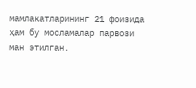мамлакатларининг 21 фоизида ҳам бу мосламалар парвози ман этилган.